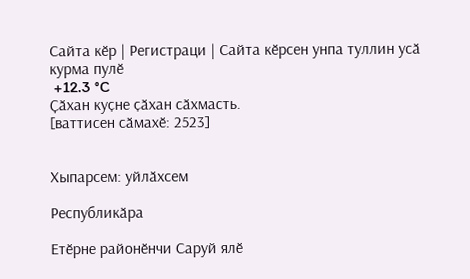Сайта кӗр | Регистраци | Сайта кӗрсен унпа туллин усӑ курма пулӗ
 +12.3 °C
Ҫӑхан куҫне ҫӑхан сӑхмасть.
[ваттисен сӑмахӗ: 2523]


Хыпарсем: уйлӑхсем

Республикӑра

Етӗрне районӗнчи Саруй ялӗ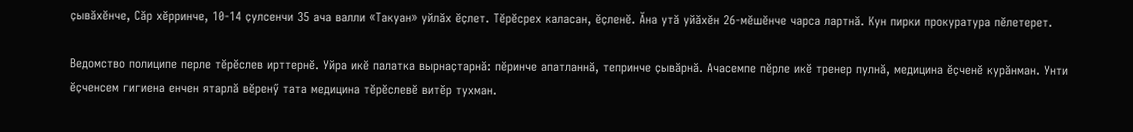ҫывӑхӗнче, Сӑр хӗрринче, 10-14 ҫулсенчи 35 ача валли «Такуан» уйлӑх ӗҫлет. Тӗрӗсрех каласан, ӗҫленӗ. Ӑна утӑ уйӑхӗн 26-мӗшӗнче чарса лартнӑ. Кун пирки прокуратура пӗлетерет.

Ведомство полиципе перле тӗрӗслев ирттернӗ. Уйра икӗ палатка вырнаҫтарнӑ: пӗринче апатланнӑ, тепринче ҫывӑрнӑ. Ачасемпе пӗрле икӗ тренер пулнӑ, медицина ӗҫченӗ курӑнман. Унти ӗҫченсем гигиена енчен ятарлӑ вӗренӳ тата медицина тӗрӗслевӗ витӗр тухман.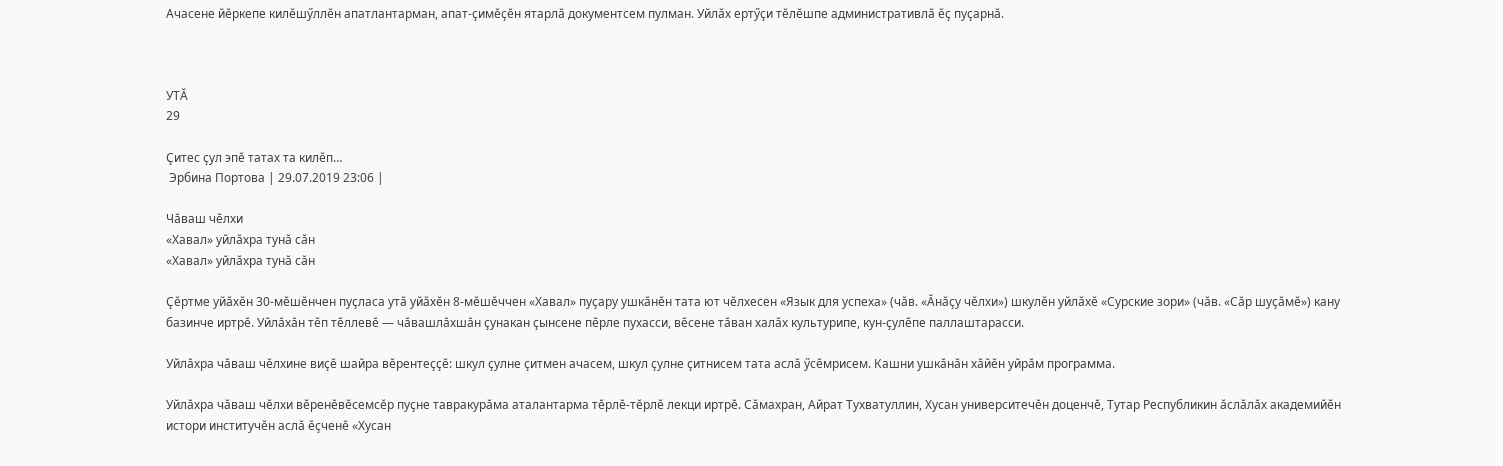Ачасене йӗркепе килӗшӳллӗн апатлантарман, апат-ҫимӗҫӗн ятарлӑ документсем пулман. Уйлӑх ертӳҫи тӗлӗшпе административлӑ ӗҫ пуҫарнӑ.



УТӐ
29

Ҫитес ҫул эпӗ татах та килӗп…
 Эрбина Портова | 29.07.2019 23:06 |

Чӑваш чӗлхи
«Хавал» уйлӑхра тунӑ сӑн
«Хавал» уйлӑхра тунӑ сӑн

Ҫӗртме уйӑхӗн 30-мӗшӗнчен пуҫласа утӑ уйӑхӗн 8-мӗшӗччен «Хавал» пуҫару ушкӑнӗн тата ют чӗлхесен «Язык для успеха» (чӑв. «Ӑнӑҫу чӗлхи») шкулӗн уйлӑхӗ «Сурские зори» (чӑв. «Сӑр шуҫӑмӗ») кану базинче иртрӗ. Уйлӑхӑн тӗп тӗллевӗ — чӑвашлӑхшӑн ҫунакан ҫынсене пӗрле пухасси, вӗсене тӑван халӑх культурипе, кун-ҫулӗпе паллаштарасси.

Уйлӑхра чӑваш чӗлхине виҫӗ шайра вӗрентеҫҫӗ: шкул ҫулне ҫитмен ачасем, шкул ҫулне ҫитнисем тата аслӑ ӳсӗмрисем. Кашни ушкӑнӑн хӑйӗн уйрӑм программа.

Уйлӑхра чӑваш чӗлхи вӗренӗвӗсемсӗр пуҫне тавракурӑма аталантарма тӗрлӗ-тӗрлӗ лекци иртрӗ. Сӑмахран, Айрат Тухватуллин, Хусан университечӗн доценчӗ, Тутар Республикин ӑслӑлӑх академийӗн истори институчӗн аслӑ ӗҫченӗ «Хусан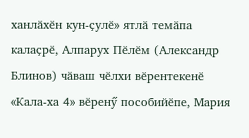ханлӑхӗн кун-ҫулӗ» ятлӑ темӑпа калаҫрӗ, Алпарух Пӗлӗм (Александр Блинов) чӑваш чӗлхи вӗрентекенӗ «Кала-ха 4» вӗренӳ пособийӗпе, Мария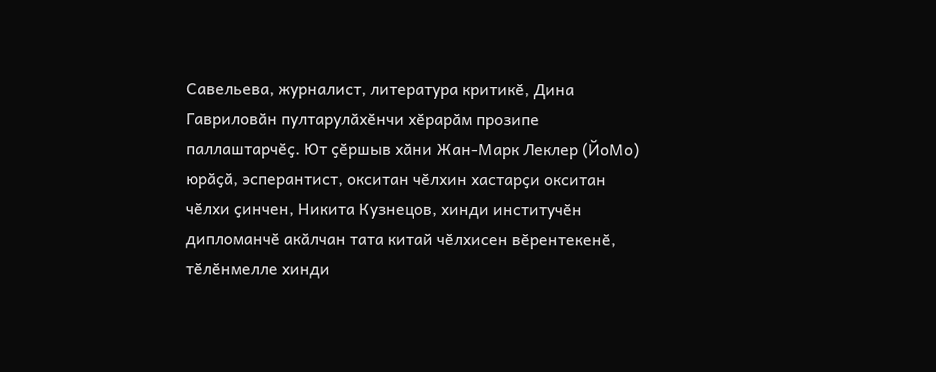Савельева, журналист, литература критикӗ, Дина Гавриловӑн пултарулӑхӗнчи хӗрарӑм прозипе паллаштарчӗҫ. Ют ҫӗршыв хӑни Жан-Марк Леклер (ЙоМо) юрӑҫӑ, эсперантист, окситан чӗлхин хастарҫи окситан чӗлхи ҫинчен, Никита Кузнецов, хинди институчӗн дипломанчӗ акӑлчан тата китай чӗлхисен вӗрентекенӗ, тӗлӗнмелле хинди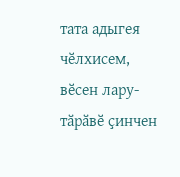тата адыгея чӗлхисем, вӗсен лару-тӑрӑвӗ ҫинчен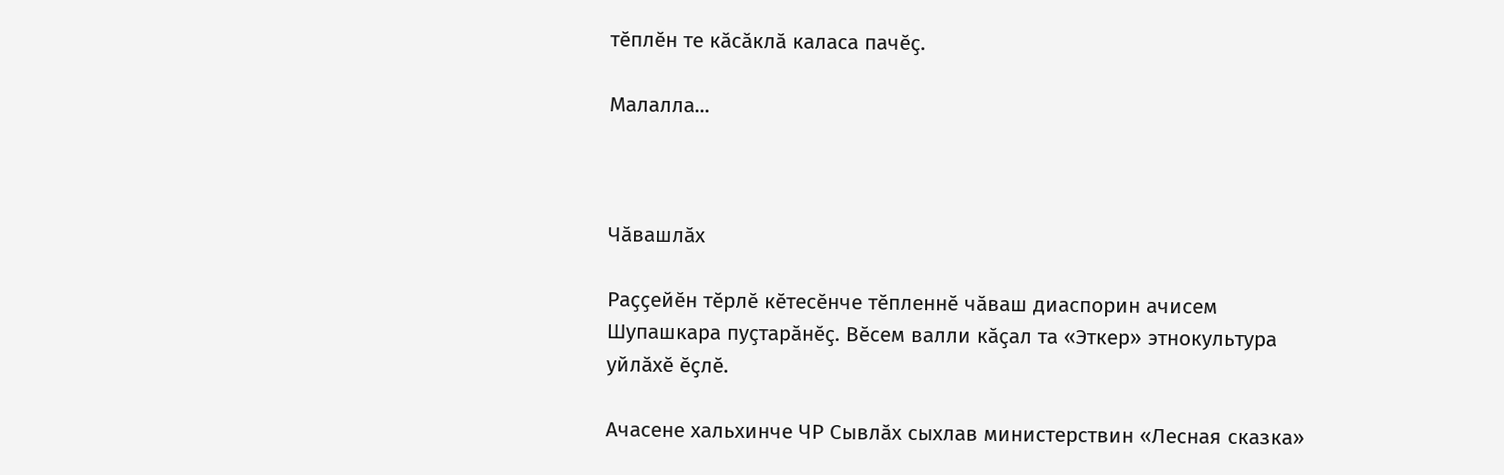тӗплӗн те кӑсӑклӑ каласа пачӗҫ.

Малалла...



Чӑвашлӑх

Раҫҫейӗн тӗрлӗ кӗтесӗнче тӗпленнӗ чӑваш диаспорин ачисем Шупашкара пуҫтарӑнӗҫ. Вӗсем валли кӑҫал та «Эткер» этнокультура уйлӑхӗ ӗҫлӗ.

Ачасене хальхинче ЧР Сывлӑх сыхлав министерствин «Лесная сказка»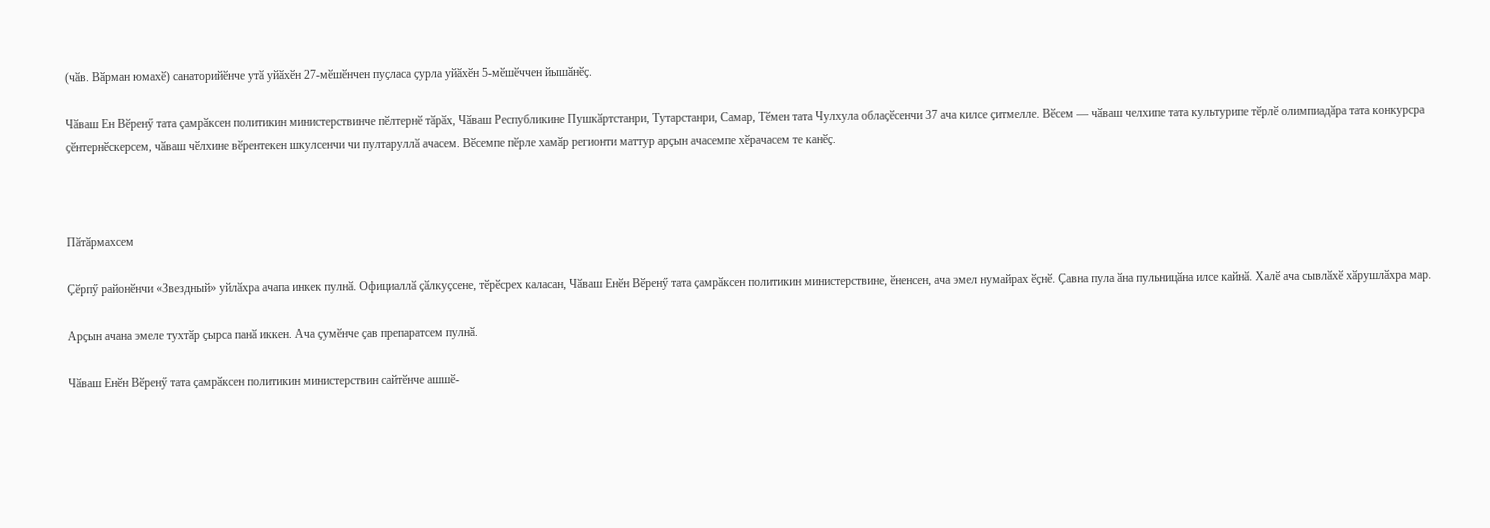(чӑв. Вӑрман юмахӗ) санаторийӗнче утӑ уйӑхӗн 27-мӗшӗнчен пуҫласа ҫурла уйӑхӗн 5-мӗшӗччен йышӑнӗҫ.

Чӑваш Ен Вӗренӳ тата ҫамрӑксен политикин министерствинче пӗлтернӗ тӑрӑх, Чӑваш Республикине Пушкӑртстанри, Тутарстанри, Самар, Тӗмен тата Чулхула облаҫӗсенчи 37 ача килсе ҫитмелле. Вӗсем — чӑваш челхипе тата культурипе тӗрлӗ олимпиадӑра тата конкурсра ҫӗнтернӗскерсем, чӑваш чӗлхине вӗрентекен шкулсенчи чи пултаруллӑ ачасем. Вӗсемпе пӗрле хамӑр регионти маттур арҫын ачасемпе хӗрачасем те канӗҫ.



Пӑтӑрмахсем

Ҫӗрпӳ районӗнчи «Звездный» уйлӑхра ачапа инкек пулнӑ. Официаллӑ ҫӑлкуҫсене, тӗрӗсрех каласан, Чӑваш Енӗн Вӗренӳ тата ҫамрӑксен политикин министерствине, ӗненсен, ача эмел нумайрах ӗҫнӗ. Ҫавна пула ӑна пульницӑна илсе кайнӑ. Халӗ ача сывлӑхӗ хӑрушлӑхра мар.

Арҫын ачана эмеле тухтӑр ҫырса панӑ иккен. Ача ҫумӗнче ҫав препаратсем пулнӑ.

Чӑваш Енӗн Вӗренӳ тата ҫамрӑксен политикин министерствин сайтӗнче ашшӗ-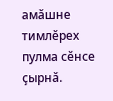амӑшне тимлӗрех пулма сӗнсе ҫырнӑ.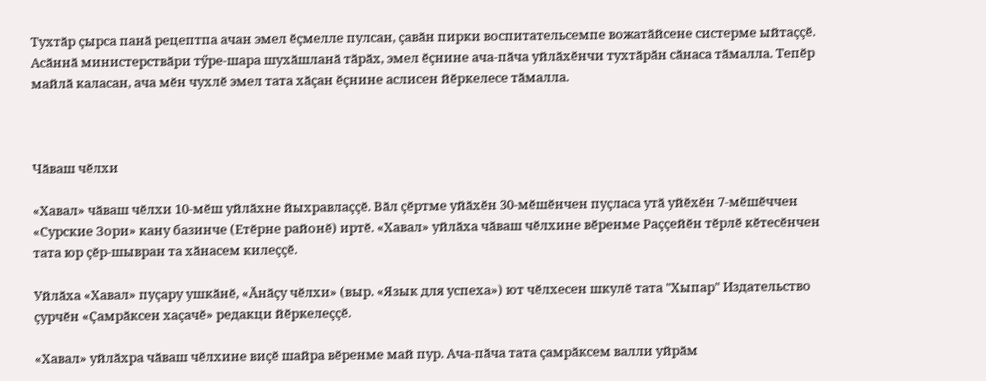Тухтӑр ҫырса панӑ рецептпа ачан эмел ӗҫмелле пулсан, ҫавӑн пирки воспитательсемпе вожатӑйсене систерме ыйтаҫҫӗ. Асӑннӑ министерствӑри тӳре-шара шухӑшланӑ тӑрӑх, эмел ӗҫнине ача-пӑча уйлӑхӗнчи тухтӑрӑн сӑнаса тӑмалла. Тепӗр майлӑ каласан, ача мӗн чухлӗ эмел тата хӑҫан ӗҫнине аслисен йӗркелесе тӑмалла.



Чӑваш чӗлхи

«Хавал» чӑваш чӗлхи 10-мӗш уйлӑхне йыхравлаҫҫӗ. Вӑл ҫӗртме уйӑхӗн 30-мӗшӗнчен пуҫласа утӑ уйӗхӗн 7-мӗшӗччен «Сурские Зори» кану базинче (Етӗрне районӗ) иртӗ. «Хавал» уйлӑха чӑваш чӗлхине вӗренме Раҫҫейӗн тӗрлӗ кӗтесӗнчен тата юр ҫӗр-шывран та хӑнасем килеҫҫӗ.

Уйлӑха «Хавал» пуҫару ушкӑнӗ, «Ӑнӑҫу чӗлхи» (выр. «Язык для успеха») ют чӗлхесен шкулӗ тата "Хыпар" Издательство ҫурчӗн «Ҫамрӑксен хаҫачӗ» редакци йӗркелеҫҫӗ.

«Хавал» уйлӑхра чӑваш чӗлхине виҫӗ шайра вӗренме май пур. Ача-пӑча тата ҫамрӑксем валли уйрӑм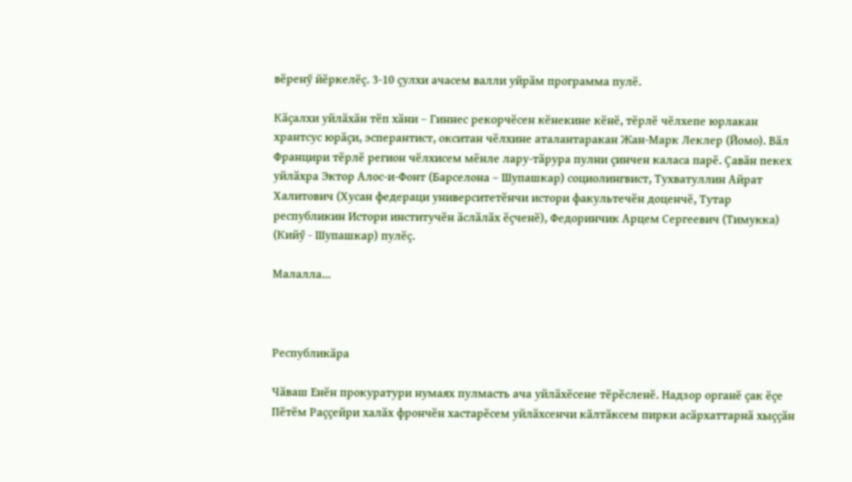вӗренӳ йӗркелӗҫ. 3-10 ҫулхи ачасем валли уйрӑм программа пулӗ.

Кӑҫалхи уйлӑхӑн тӗп хӑни – Гиннес рекорчӗсен кӗнекине кӗнӗ, тӗрлӗ чӗлхепе юрлакан хрантсус юрӑҫи, эсперантист, окситан чӗлхине аталантаракан Жан-Марк Леклер (Йомо). Вӑл Францири тӗрлӗ регион чӗлхисем мӗнле лару-тӑрура пулни ҫинчен каласа парӗ. Ҫавӑн пекех уйлӑхра Эктор Алос-и-Фонт (Барселона – Шупашкар) социолингвист, Тухватуллин Айрат Халитович (Хусан федераци университетӗнчи истори факультечӗн доценчӗ, Тутар республикин Истори институчӗн ӑслӑлӑх ӗҫченӗ), Федоринчик Арцем Сергеевич (Тимукка) (Кийӳ - Шупашкар) пулӗҫ.

Малалла...



Республикӑра

Чӑваш Енӗн прокуратури нумаях пулмасть ача уйлӑхӗсене тӗрӗсленӗ. Надзор органӗ ҫак ӗҫе Пӗтӗм Раҫҫейри халӑх фрончӗн хастарӗсем уйлӑхсенчи кӑлтӑксем пирки асӑрхаттарнӑ хыҫҫӑн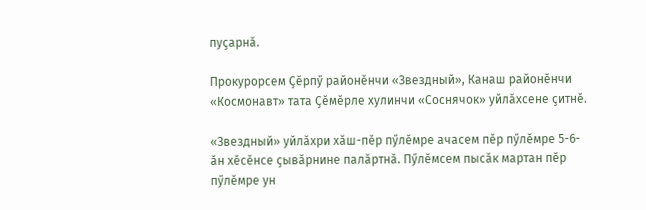пуҫарнӑ.

Прокурорсем Ҫӗрпӳ районӗнчи «Звездный», Канаш районӗнчи «Космонавт» тата Ҫӗмӗрле хулинчи «Соснячок» уйлӑхсене ҫитнӗ.

«Звездный» уйлӑхри хӑш-пӗр пӳлӗмре ачасем пӗр пӳлӗмре 5-6-ӑн хӗсӗнсе ҫывӑрнине палӑртнӑ. Пӳлӗмсем пысӑк мартан пӗр пӳлӗмре ун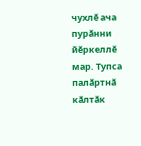чухлӗ ача пурӑнни йӗркеллӗ мар. Тупса палӑртнӑ кӑлтӑк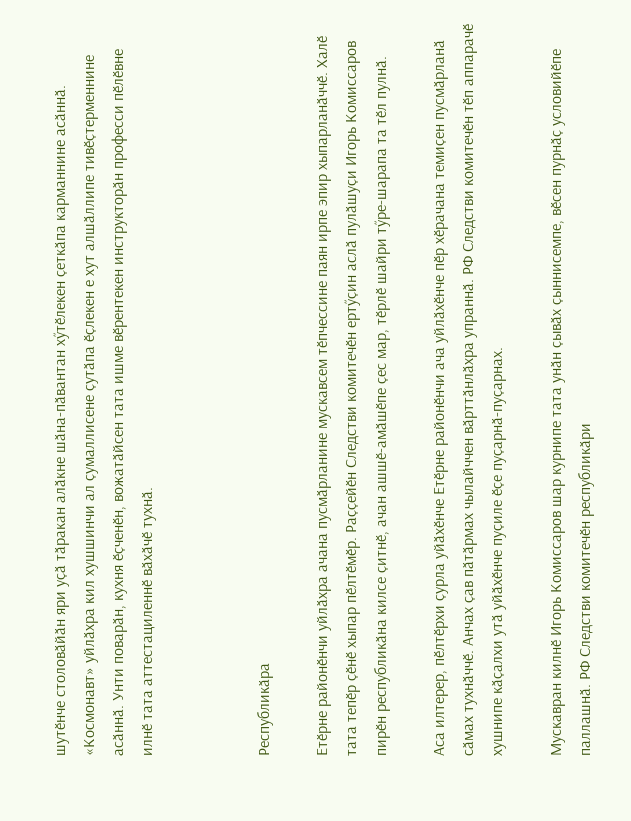шутӗнче столовӑйӑн яри уҫӑ тӑракан алӑкне шӑна-пӑвантан хӳтӗлекен ҫеткӑпа карманнине асӑннӑ. «Космонавт» уйлӑхра кил хушшинчи ал ҫумаллисене ҫутӑпа ӗҫлекен е хут алшӑллипе тивӗҫтерменнине асӑннӑ. Унти поварӑн, кухня ӗҫченӗн, вожатӑйсен тата ишме вӗрентекен инструкторӑн професси пӗлӗвне илнӗ тата аттестациленнӗ вӑхӑчӗ тухнӑ.



Республикӑра

Етӗрне районӗнчи уйлӑхра ачана пусмӑрланине мускавсем тӗпчеccине паян ирпе эпир хыпарланӑччӗ. Халӗ тата тепӗр ҫӗнӗ хыпар пӗлтӗмӗр. Раҫҫейӗн Следстви комитечӗн ертӳҫин аслӑ пулӑшуҫи Игорь Комиссаров пирӗн республикӑна килсе ҫитнӗ, ачан ашшӗ-амӑшӗпе ҫес мар, тӗрлӗ шайри тӳре-шарапа та тӗл пулнӑ.

Аса илтерер, пӗлтӗрхи ҫурла уйӑхӗнче Етӗрне районӗнчи ача уйлӑхӗнче пӗр хӗрачана темиҫен пусмӑрланӑ сӑмах тухнӑччӗ. Анчах ҫав пӑтӑрмах чылайччен вӑрттӑнлӑхра упраннӑ. РФ Следстви комитечӗн тӗп аппарачӗ хушнипе кӑҫалхи утӑ уйӑхӗнче пуҫиле ӗҫе пуҫарнӑ-пуҫарнах.

Мускавран килнӗ Игорь Комиссаров шар курнипе тата унӑн ҫывӑх ҫыннисемпе, вӗсен пурнӑҫ условийӗпе паллашнӑ. РФ Следстви комитечӗн республикӑри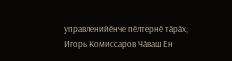управленийӗнче пӗлтернӗ тӑрӑх, Игорь Комиссаров Чӑваш Ен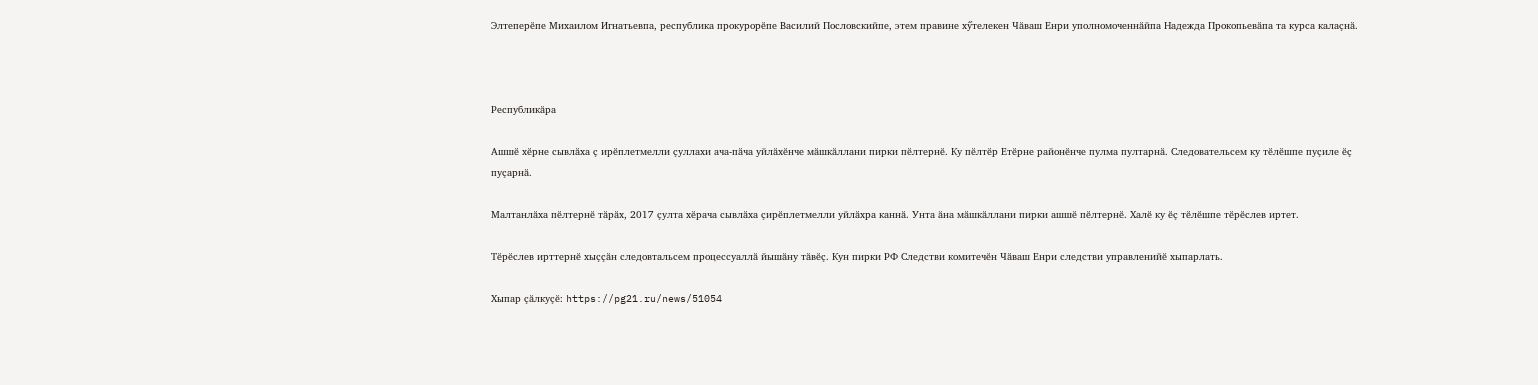Элтеперӗпе Михаилом Игнатьевпа, республика прокурорӗпе Василий Пословскийпе, этем правине хӳтелекен Чӑваш Енри уполномоченнӑйпа Надежда Прокопьевӑпа та курса калаҫнӑ.



Республикӑра

Ашшӗ хӗрне сывлӑха ҫ ирӗплетмелли ҫуллахи ача-пӑча уйлӑхӗнче мӑшкӑллани пирки пӗлтернӗ. Ку пӗлтӗр Етӗрне районӗнче пулма пултарнӑ. Следовательсем ку тӗлӗшпе пуҫиле ӗҫ пуҫарнӑ.

Малтанлӑха пӗлтернӗ тӑрӑх, 2017 ҫулта хӗрача сывлӑха ҫирӗплетмелли уйлӑхра каннӑ. Унта ӑна мӑшкӑллани пирки ашшӗ пӗлтернӗ. Халӗ ку ӗҫ тӗлӗшпе тӗрӗслев иртет.

Тӗрӗслев ирттернӗ хыҫҫӑн следовтальсем процессуаллӑ йышӑну тӑвӗҫ. Кун пирки РФ Следстви комитечӗн Чӑваш Енри следстви управленийӗ хыпарлать.

Хыпар ҫӑлкуҫӗ: https://pg21.ru/news/51054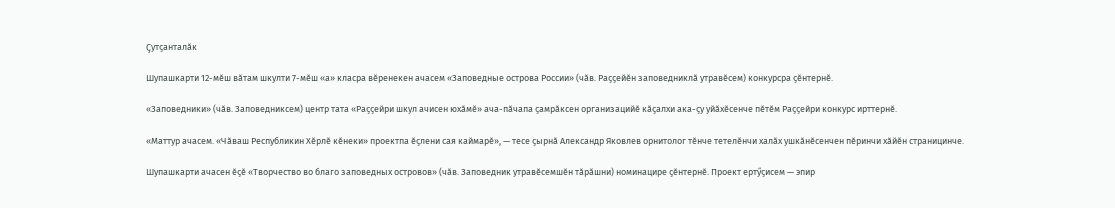Ҫутҫанталӑк

Шупашкарти 12-мӗш вӑтам шкулти 7-мӗш «а» класра вӗренекен ачасем «Заповедные острова России» (чӑв. Раҫҫейӗн заповедниклӑ утравӗсем) конкурсра ҫӗнтернӗ.

«Заповедники» (чӑв. Заповедниксем) центр тата «Раҫҫейри шкул ачисен юхӑмӗ» ача-пӑчапа ҫамрӑксен организацийӗ кӑҫалхи ака-ҫу уйӑхӗсенче пӗтӗм Раҫҫейри конкурс ирттернӗ.

«Маттур ачасем. «Чӑваш Республикин Хӗрлӗ кӗнеки» проектпа ӗҫлени сая каймарӗ», — тесе ҫырнӑ Александр Яковлев орнитолог тӗнче тетелӗнчи халӑх ушкӑнӗсенчен пӗринчи хӑйӗн страницинче.

Шупашкарти ачасен ӗҫӗ «Творчество во благо заповедных островов» (чӑв. Заповедник утравӗсемшӗн тӑрӑшни) номинацире ҫӗнтернӗ. Проект ертӳҫисем — эпир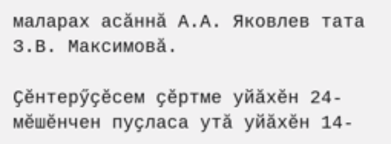маларах асӑннӑ А.А. Яковлев тата З.В. Максимовӑ.

Ҫӗнтерӳҫӗсем ҫӗртме уйӑхӗн 24-мӗшӗнчен пуҫласа утӑ уйӑхӗн 14-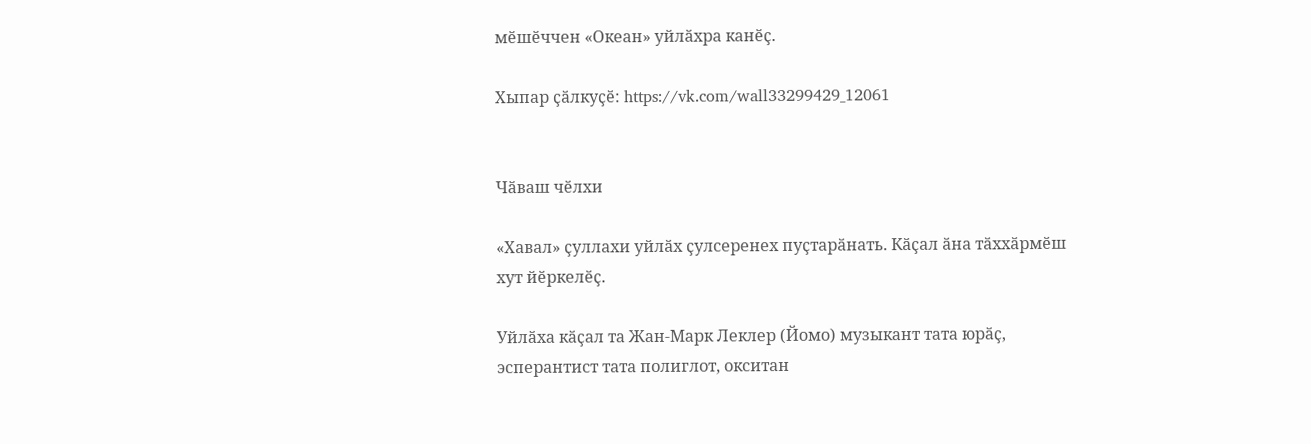мӗшӗччен «Океан» уйлӑхра канӗҫ.

Хыпар ҫӑлкуҫӗ: https://vk.com/wall33299429_12061


Чӑваш чӗлхи

«Хавал» ҫуллахи уйлӑх ҫулсеренех пуҫтарӑнать. Кӑҫал ӑна тӑххӑрмӗш хут йӗркелӗҫ.

Уйлӑха кӑҫал та Жан-Марк Леклер (Йомо) музыкант тата юрӑҫ, эсперантист тата полиглот, окситан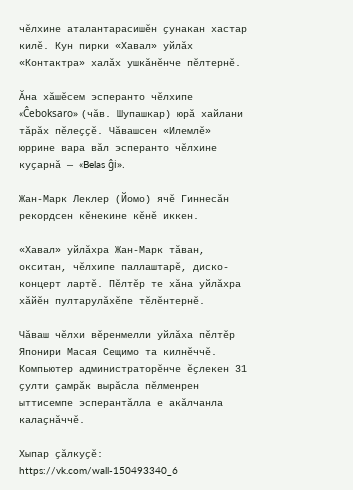чӗлхине аталантарасишӗн ҫунакан хастар килӗ. Кун пирки «Хавал» уйлӑх «Контактра» халӑх ушкӑнӗнче пӗлтернӗ.

Ӑна хӑшӗсем эсперанто чӗлхипе «Ĉeboksaro» (чӑв. Шупашкар) юрӑ хайлани тӑрӑх пӗлеҫҫӗ. Чӑвашсен «Илемлӗ» юррине вара вӑл эсперанто чӗлхине куҫарнӑ — «Belas ĝi».

Жан-Марк Леклер (Йомо) ячӗ Гиннесӑн рекордсен кӗнекине кӗнӗ иккен.

«Хавал» уйлӑхра Жан-Марк тӑван, окситан, чӗлхипе паллаштарӗ, диско-концерт лартӗ. Пӗлтӗр те хӑна уйлӑхра хӑйӗн пултарулӑхӗпе тӗлӗнтернӗ.

Чӑваш чӗлхи вӗренмелли уйлӑха пӗлтӗр Японири Масая Сещимо та килнӗччӗ. Компьютер администраторӗнче ӗҫлекен 31 ҫулти ҫамрӑк вырӑсла пӗлменрен ыттисемпе эсперантӑлла е акӑлчанла калаҫнӑччӗ.

Хыпар ҫӑлкуҫӗ: https://vk.com/wall-150493340_6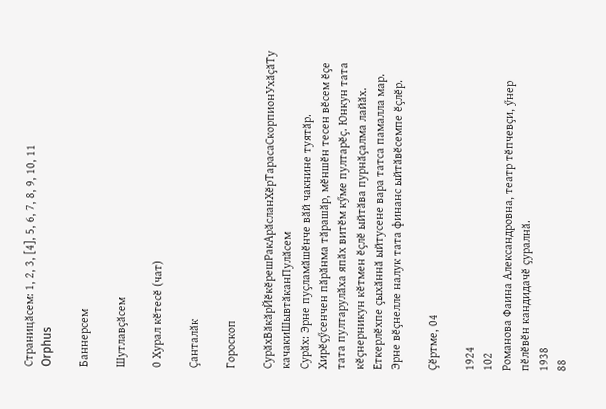Страницӑсем: 1, 2, 3, [4], 5, 6, 7, 8, 9, 10, 11
Orphus

Баннерсем

Шутлавҫӑсем

0 Хурал кӗтесӗ (чат)

Ҫанталӑк

Гороскоп

СурӑхВӑкӑрЙӗкӗрешРакАрӑсланХӗрТарасаСкорпионУхӑҫӑТу качакиШывтӑканПулӑсем
Сурӑх: Эрне пуҫламӑшӗнче вӑй чакнине туятӑр. Хирӗҫӳсенчен пӑрӑнма тӑрашӑр, мӗншӗн тесен вӗсем ӗҫе тата пултарулӑха япӑх витӗм кӳме пултарӗҫ. Юнкун тата кӗҫнерникун кӗтмен ӗҫлӗ ыйтӑва пурнӑҫалма лайӑх. Еткерлӗхпе ҫыхӑннӑ ыйтусене вара татса памалла мар. Эрне вӗҫнелле налук тата финанс ыйтӑвӗсемпе ӗҫлӗр.

Ҫӗртме, 04

1924
102
Романова Фаина Александровна, театр тӗпчевҫи, ӳнер пӗлӗвӗн кандидачӗ ҫуралнӑ.
1938
88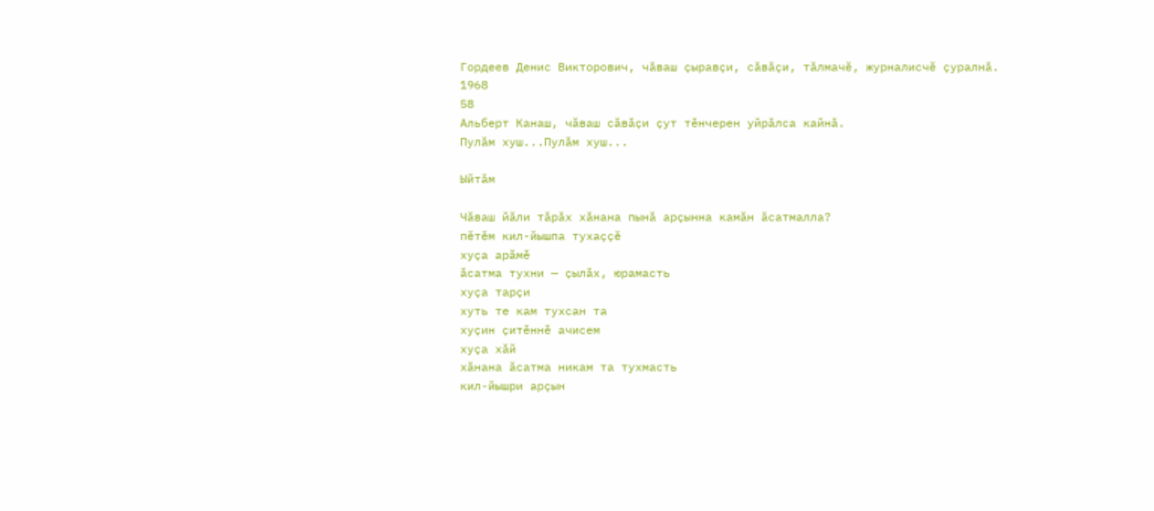Гордеев Денис Викторович, чӑваш ҫыравҫи, сӑвӑҫи, тӑлмачӗ, журналисчӗ ҫуралнӑ.
1968
58
Альберт Канаш, чӑваш сӑвӑҫи ҫут тӗнчерен уйрӑлса кайнӑ.
Пулӑм хуш...Пулӑм хуш...

Ыйтӑм

Чӑваш йӑли тӑрӑх хӑнана пынӑ арҫынна камӑн ӑсатмалла?
пӗтӗм кил-йышпа тухаҫҫӗ
хуҫа арӑмӗ
ӑсатма тухни — ҫылӑх, юрамасть
хуҫа тарҫи
хуть те кам тухсан та
хуҫин ҫитӗннӗ ачисем
хуҫа хӑй
хӑнана ӑсатма никам та тухмасть
кил-йышри арҫын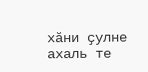хӑни ҫулне ахаль те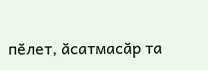пӗлет, ӑсатмасӑр та